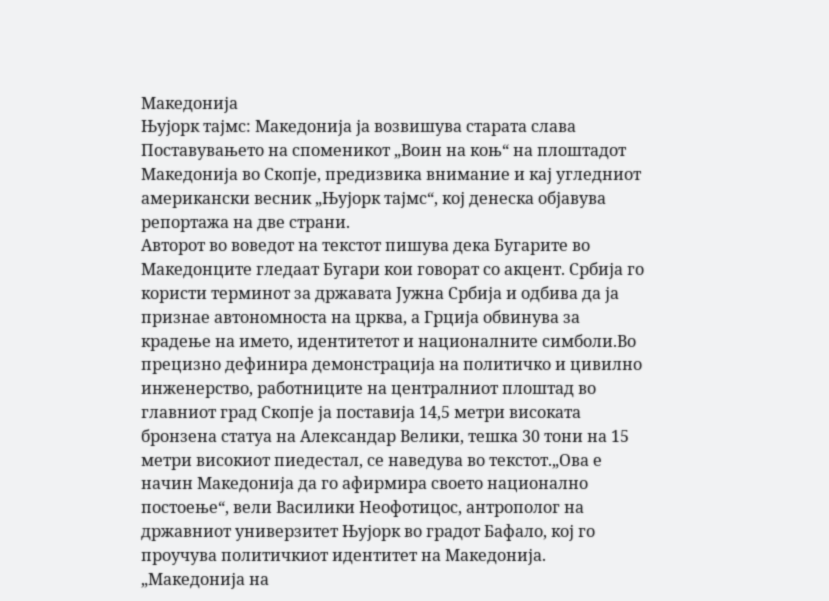Македонија
Њујорк тајмс: Македонија ја вoзвишува старата слава
Поставувањето на споменикот „Воин на коњ“ на плоштадот Македонија во Скопје, предизвика внимание и кај угледниот американски весник „Њујорк тајмс“, кој денеска објавува репортажа на две страни.
Авторот во воведот на текстот пишува дека Бугарите во Македонците гледаат Бугари кои говорат со акцент. Србија го користи терминот за државата Јужна Србија и одбива да ја признае автономноста на црква, а Грција обвинува за крадење на името, идентитетот и националните симболи.Во прецизно дефинира демонстрација на политичко и цивилно инженерство, работниците на централниот плоштад во главниот град Скопје ја поставија 14,5 метри високата бронзена статуа на Александар Велики, тешка 30 тони на 15 метри високиот пиедестал, се наведува во текстот.„Ова е начин Македонија да го афирмира своето национално постоење“, вели Василики Неофотицос, антрополог на државниот универзитет Њујорк во градот Бафало, кој го проучува политичкиот идентитет на Македонија. „Македонија на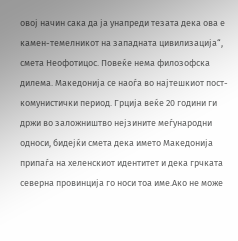овој начин сака да ја унапреди тезата дека ова е камен-темелникот на западната цивилизација“, смета Неофотицос. Повеќе нема филозофска дилема. Македонија се наоѓа во најтешкиот пост-комунистички период. Грција веќе 20 години ги држи во заложништво нејзините меѓународни односи, бидејќи смета дека името Македонија припаѓа на хеленскиот идентитет и дека грчката северна провинција го носи тоа име.Ако не може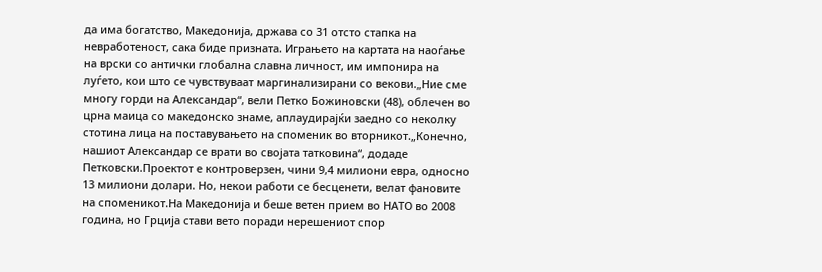да има богатство, Македонија, држава со 31 отсто стапка на невработеност, сака биде призната. Играњето на картата на наоѓање на врски со антички глобална славна личност, им импонира на луѓето, кои што се чувствуваат маргинализирани со векови.„Ние сме многу горди на Александар“, вели Петко Божиновски (48), облечен во црна маица со македонско знаме, аплаудирајќи заедно со неколку стотина лица на поставувањето на споменик во вторникот.„Конечно, нашиот Александар се врати во својата татковина“, додаде Петковски.Проектот е контроверзен, чини 9,4 милиони евра, односно 13 милиони долари. Но, некои работи се бесценети, велат фановите на споменикот.На Македонија и беше ветен прием во НАТО во 2008 година, но Грција стави вето поради нерешениот спор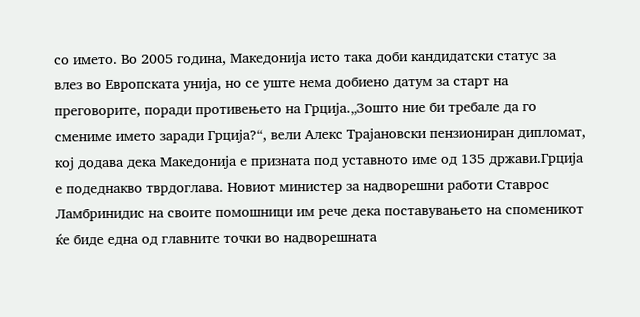со името. Во 2005 година, Македонија исто така доби кандидатски статус за влез во Европската унија, но се уште нема добиено датум за старт на преговорите, поради противењето на Грција.„Зошто ние би требале да го смениме името заради Грција?“, вели Алекс Трајановски пензиониран дипломат, кој додава дека Македонија е призната под уставното име од 135 држави.Грција е подеднакво тврдоглава. Новиот министер за надворешни работи Ставрос Ламбринидис на своите помошници им рече дека поставувањето на споменикот ќе биде една од главните точки во надворешната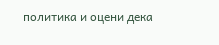политика и оцени дека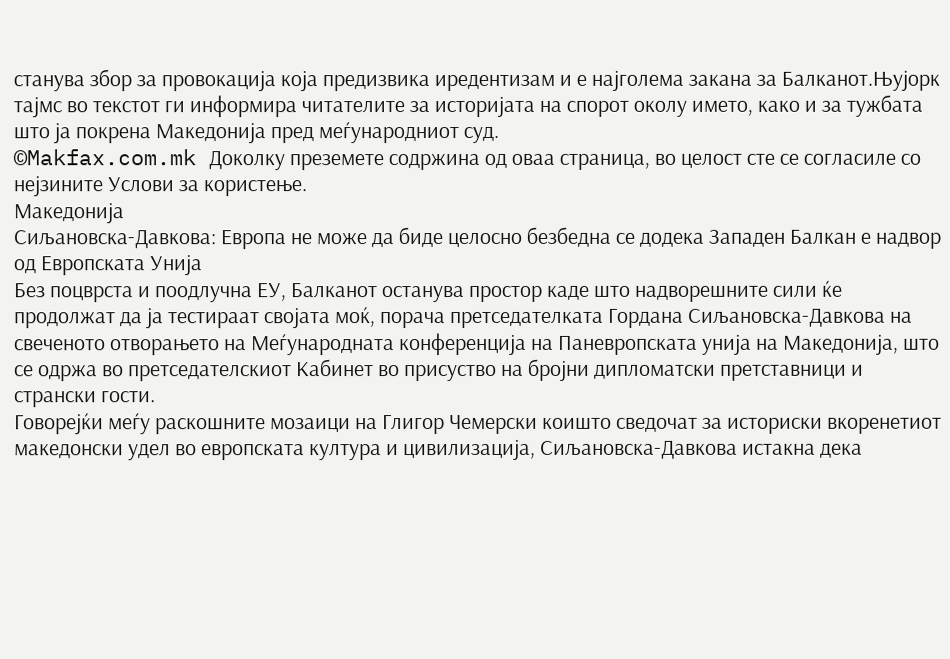станува збор за провокација која предизвика иредентизам и е најголема закана за Балканот.Њујорк тајмс во текстот ги информира читателите за историјата на спорот околу името, како и за тужбата што ја покрена Македонија пред меѓународниот суд.
©Makfax.com.mk Доколку преземете содржина од оваа страница, во целост сте се согласиле со нејзините Услови за користење.
Македонија
Сиљановска-Давкова: Европа не може да биде целосно безбедна се додека Западен Балкан е надвор од Европската Унија
Без поцврста и поодлучна ЕУ, Балканот останува простор каде што надворешните сили ќе продолжат да ја тестираат својата моќ, порача претседателката Гордана Сиљановска-Давкова на свеченото отворањето на Меѓународната конференција на Паневропската унија на Македонија, што се одржа во претседателскиот Кабинет во присуство на бројни дипломатски претставници и странски гости.
Говорејќи меѓу раскошните мозаици на Глигор Чемерски коишто сведочат за историски вкоренетиот македонски удел во европската култура и цивилизација, Сиљановска-Давкова истакна дека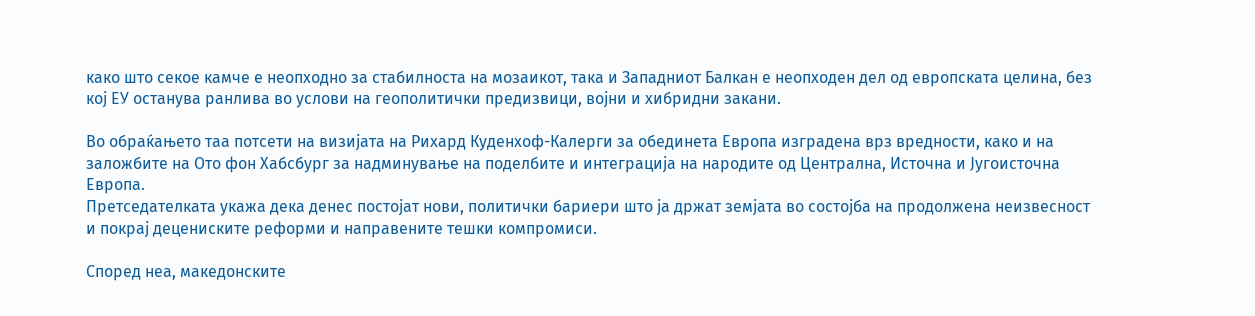како што секое камче е неопходно за стабилноста на мозаикот, така и Западниот Балкан е неопходен дел од европската целина, без кој ЕУ останува ранлива во услови на геополитички предизвици, војни и хибридни закани.

Во обраќањето таа потсети на визијата на Рихард Куденхоф-Калерги за обединета Европа изградена врз вредности, како и на заложбите на Ото фон Хабсбург за надминување на поделбите и интеграција на народите од Централна, Источна и Југоисточна Европа.
Претседателката укажа дека денес постојат нови, политички бариери што ја држат земјата во состојба на продолжена неизвесност и покрај децениските реформи и направените тешки компромиси.

Според неа, македонските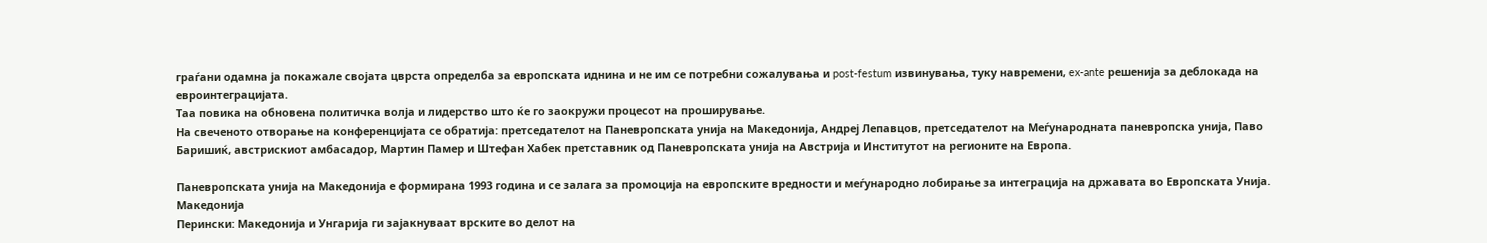граѓани одамна ја покажале својата цврста определба за европската иднина и не им се потребни сожалувања и post-festum извинувања, туку навремени, ex-ante решенија за деблокада на евроинтеграцијата.
Таа повика на обновена политичка волја и лидерство што ќе го заокружи процесот на проширување.
На свеченото отворање на конференцијата се обратија: претседателот на Паневропската унија на Македонија, Андреј Лепавцов, претседателот на Меѓународната паневропска унија, Паво Баришиќ, австрискиот амбасадор, Мартин Памер и Штефан Хабек претставник од Паневропската унија на Австрија и Институтот на регионите на Европа.

Паневропската унија на Македонија е формирана 1993 година и се залага за промоција на европските вредности и меѓународно лобирање за интеграција на државата во Европската Унија.
Македонија
Перински: Македонија и Унгарија ги зајакнуваат врските во делот на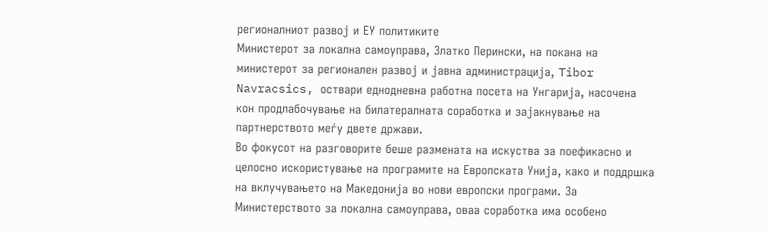регионалниот развој и ЕУ политиките
Министерот за локална самоуправа, Златко Перински, на покана на министерот за регионален развој и јавна администрација, Tibor Navracsics, оствари еднодневна работна посета на Унгарија, насочена кон продлабочување на билатералната соработка и зајакнување на партнерството меѓу двете држави.
Во фокусот на разговорите беше размената на искуства за поефикасно и целосно искористување на програмите на Европската Унија, како и поддршка на вклучувањето на Македонија во нови европски програми. За Министерството за локална самоуправа, оваа соработка има особено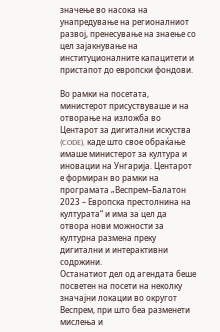значење во насока на унапредување на регионалниот развој, пренесување на знаење со цел зајакнување на институционалните капацитети и пристапот до европски фондови.

Во рамки на посетата, министерот присуствуваше и на отворање на изложба во Центарот за дигитални искуства (CODE), каде што свое обраќање имаше министерот за култура и иновации на Унгарија. Центарот е формиран во рамки на програмата „Веспрем–Балатон 2023 – Европска престолнина на културата“ и има за цел да отвора нови можности за културна размена преку дигитални и интерактивни содржини.
Останатиот дел од агендата беше посветен на посети на неколку значајни локации во округот Веспрем, при што беа разменети мислења и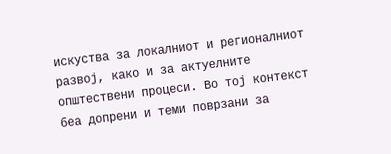искуства за локалниот и регионалниот развој, како и за актуелните општествени процеси. Во тој контекст беа допрени и теми поврзани за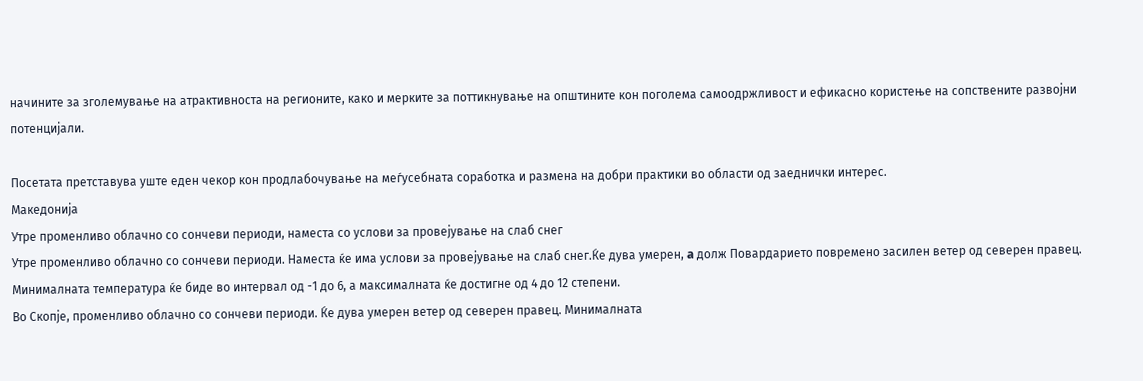начините за зголемување на атрактивноста на регионите, како и мерките за поттикнување на општините кон поголема самоодржливост и ефикасно користење на сопствените развојни потенцијали.

Посетата претставува уште еден чекор кон продлабочување на меѓусебната соработка и размена на добри практики во области од заеднички интерес.
Македонија
Утре променливо облачно со сончеви периоди, наместа со услови за провејување на слаб снег
Утре променливо облачно со сончеви периоди. Наместа ќе има услови за провејување на слаб снег.Ќе дува умерен, a долж Повардарието повремено засилен ветер од северен правец. Минималната температура ќе биде во интервал од -1 до 6, а максималната ќе достигне од 4 до 12 степени.
Во Скопје, променливо облачно со сончеви периоди. Ќе дува умерен ветер од северен правец. Минималната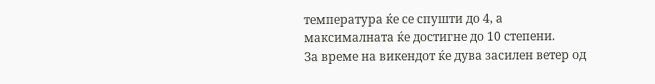температура ќе се спушти до 4, а максималната ќе достигне до 10 степени.
За време на викендот ќе дува засилен ветер од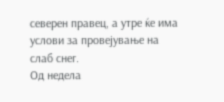северен правец, а утре ќе има услови за провејување на слаб снег.
Од недела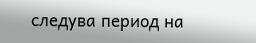следува период на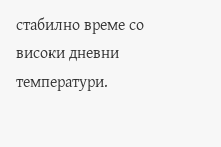стабилно време со високи дневни температури.